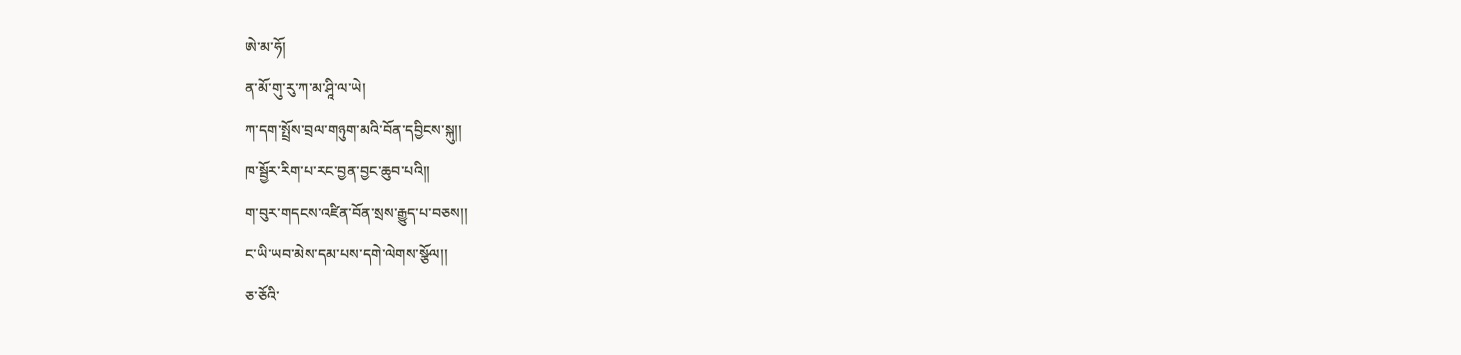ཨེ་མ་ཧོ།
ན་མོ་གུ་རུ་ཀ་མ་ཤཱི་ལ་ཡེ།
ཀ་དག་སྤྲོས་བྲལ་གཉུག་མའི་བོན་དབྱིངས་སྐུ།།
ཁ་སྦྱོར་རིག་པ་རང་བྱན་བྱང་ཆུབ་པའི།།
ག་བུར་གདངས་འཛིན་བོན་སྲས་རྒྱུད་པ་བཅས།།
ང་ཡི་ཡབ་མེས་དམ་པས་དགེ་ལེགས་སྩོལ།།
ཅ་ཅོའི་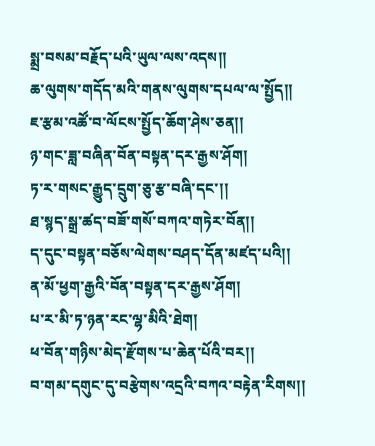སྨྲ་བསམ་བརྗོད་པའི་ཡུལ་ལས་འདས།།
ཆ་ལུགས་གདོད་མའི་གནས་ལུགས་དཔལ་ལ་སྤྱོད།།
ཇ་རྩམ་འཚོ་བ་ལོངས་སྤྱོད་ཆོག་ཤེས་ཅན།།
ཉ་གང་ཟླ་བཞིན་བོན་བསྟན་དར་རྒྱས་ཤོག།
ཏ་ར་གསང་རྒྱུད་དྲུག་ཅུ་རྩ་བཞི་དང་།།
ཐ་སྙད་སྒྲ་ཚད་བཟོ་གསོ་བཀའ་གཏེར་བོན།།
ད་དུང་བསྟན་བཅོས་ལེགས་བཤད་དོན་མཛད་པའི།།
ན་མོ་ཕྱག་རྒྱའི་བོན་བསྟན་དར་རྒྱས་ཤོག།
པ་ར་མི་ཏ་ཉན་རང་ལྷ་མིའི་ཐེག།
ཕ་བོན་གཉིས་མེད་རྫོགས་པ་ཆེན་པོའི་བར།།
བ་གམ་དགུང་དུ་བརྩེགས་འདྲའི་བཀའ་བརྟེན་རིགས།།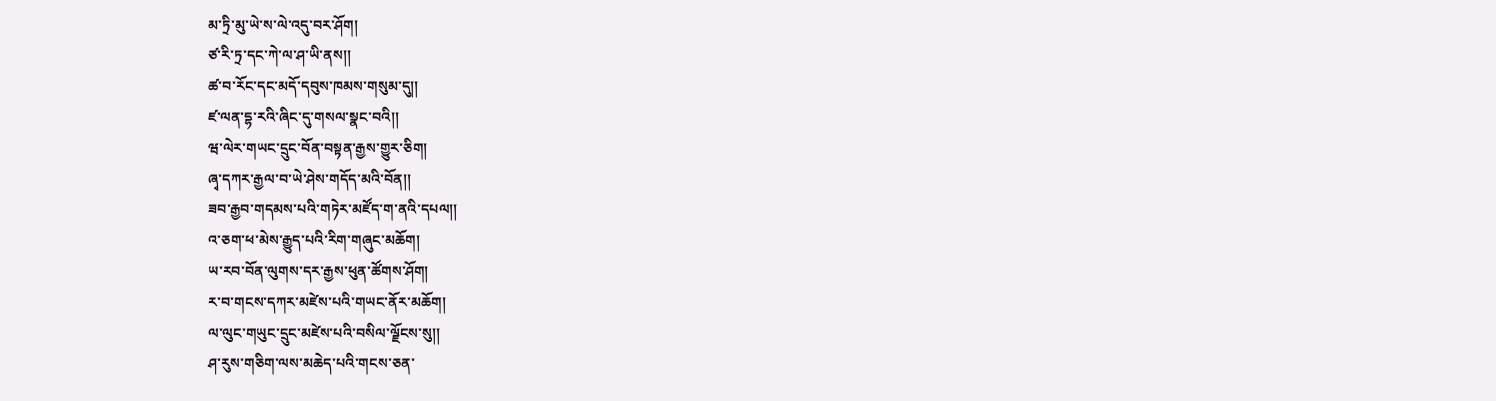མ་ཏྲི་མུ་ཡེ་ས་ལེ་འདུ་བར་ཤོག།
ཙ་རི་ཏྲ་དང་ཀེ་ལ་ཤ་ཡི་ནས།།
ཚ་བ་རོང་དང་མདོ་དབུས་ཁམས་གསུམ་དུ།།
ཛ་ལན་དྷ་རའི་ཞིང་དུ་གསལ་སྣང་བའི།།
ཝ་ལེར་གཡང་དྲུང་བོན་བསྟན་རྒྱས་གྱུར་ཅིག།
ཞྭ་དཀར་རྒྱལ་བ་ཡེ་ཤེས་གདོད་མའི་བོན།།
ཟབ་རྒྱབ་གདམས་པའི་གཏེར་མཛོད་ག་ནའི་དཔལ།།
འ་ཅག་ཕ་མེས་རྒྱུད་པའི་རིག་གཞུང་མཆོག།
ཡ་རབ་བོན་ལུགས་དར་རྒྱས་ཕུན་ཚོགས་ཤོག།
ར་བ་གངས་དཀར་མཛེས་པའི་གཡང་ནོར་མཆོག།
ལ་ལུང་གཡུང་དྲུང་མཛེས་པའི་བསིལ་ལྗོངས་སུ།།
ཤ་རུས་གཅིག་ལས་མཆེད་པའི་གངས་ཅན་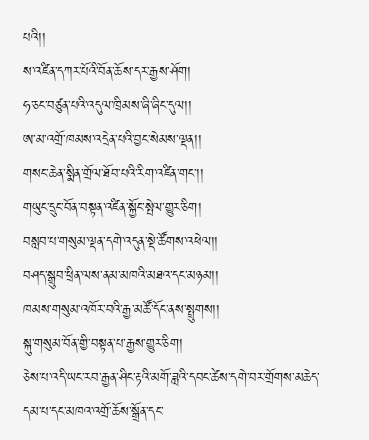པའི།།
ས་འཛིན་དཀར་པོའི་བོན་ཆོས་དར་རྒྱས་ཤོག།
ཧ་ཅང་བཙུན་པའི་འདུལ་ཁྲིམས་ཞི་ཞིང་དུལ།།
ཨ་མ་འགྲོ་ཁམས་འདྲེན་པའི་བྱང་སེམས་ལྡན།།
གསང་ཆེན་སྨིན་གྲོལ་ཐོབ་པའི་རིག་འཛིན་གང་།།
གཡུང་དྲུང་བོན་བསྟན་འཛིན་སྐྱོང་སྤེལ་གྱུར་ཅིག།
བསླབ་པ་གསུམ་ལྡན་དགེ་འདུན་སྡེ་ཚོགས་འཕེལ།།
བཤད་སྒྲུབ་ཕྲིན་ལས་ནམ་མཁའི་མཐའ་དང་མཉམ།།
ཁམས་གསུམ་འཁོར་བའི་རྒྱ་མཚོ་དོང་ནས་སྤྲུགས།།
སྐུ་གསུམ་བོན་གྱི་བསྟན་པ་རྒྱས་གྱུར་ཅིག།
ཅེས་པ་འདི་ཡང་རབ་རྒྱན་ཤིང་རྟའི་མགོ་ཟླའི་དབང་ཚེས་དགེ་བར་གྲོགས་མཆེད་དམ་པ་དང་མཁའ་འགྲོ་ཆོས་སྒྲོན་དང་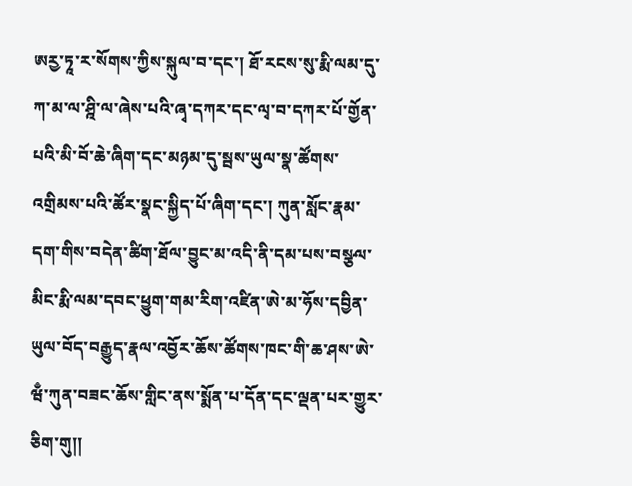ཨརྱ་ཏཱ་ར་སོགས་ཀྱིས་སྐུལ་བ་དང་། ཐོ་རངས་སུ་རྨི་ལམ་དུ་ཀ་མ་ལ་ཤྰི་ལ་ཞེས་པའི་ཞྭ་དཀར་དང་ལྭ་བ་དཀར་པོ་གྱོན་པའི་མི་བོ་ཆེ་ཞིག་དང་མཉམ་དུ་སྦས་ཡུལ་སྣ་ཚོགས་འགྲིམས་པའི་ཚོར་སྣང་སྐྱིད་པོ་ཞིག་དང་། ཀུན་སློང་རྣམ་དག་གིས་བདེན་ཚིག་ཐོལ་བྱུང་མ་འདི་ནི་དམ་པས་བསྩལ་མིང་རྨི་ལམ་དབང་ཕྱུག་གམ་རིག་འཛིན་ཨེ་མ་ཧོས་དབྱིན་ཡུལ་བོད་བརྒྱུད་རྣལ་འབྱོར་ཆོས་ཚོགས་ཁང་གི་ཆ་ཤས་ཨེ་ཝྃ་ཀུན་བཟང་ཆོས་གླིང་ནས་སྨོན་པ་དོན་དང་ལྡན་པར་གྱུར་ཅིག་གུ།།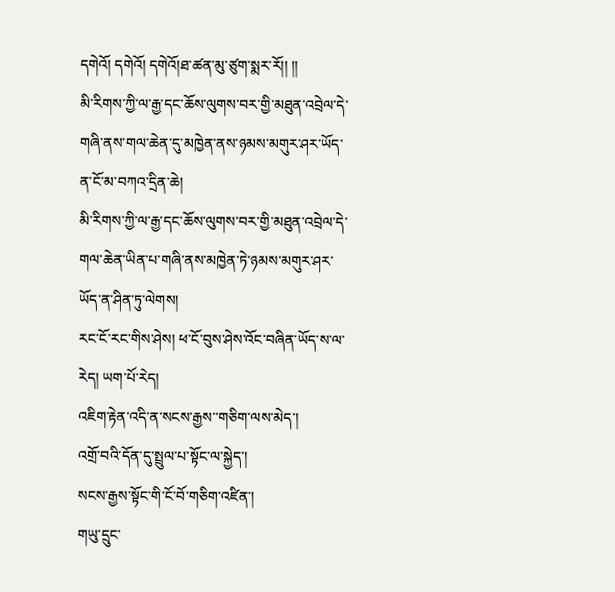དགེའོ། དགེའོ། དགེའོ།ཐ་ཚན་མུ་ཙུག་སྨར་རོ།། །།
མི་རིགས་ཀྱི་ལ་རྒྱ་དང་ཆོས་ལུགས་བར་གྱི་མཐུན་འབྲེལ་དེ་གཞི་ནས་གལ་ཆེན་དུ་མཁྱེན་ནས་ཉམས་མགུར་ཤར་ཡོད་ན་ངོ་མ་བཀའ་དྲིན་ཆེ།
མི་རིགས་ཀྱི་ལ་རྒྱ་དང་ཆོས་ལུགས་བར་གྱི་མཐུན་འབྲེལ་དེ་གལ་ཆེན་ཡིན་པ་གཞི་ནས་མཁྱེན་ཏེ་ཉམས་མགུར་ཤར་ཡོད་ན་ཤིན་ཏུ་ལེགས།
རང་ངོ་རང་གིས་ཤེས། ཕ་ངོ་བུས་ཤེས་འོང་བཞིན་ཡོད་ས་ལ་རེད། ཡག་པོ་རེད།
འཇིག་རྟེན་འདི་ན་སངས་རྒྱས་་གཅིག་ལས་མེད་།
འགྲོ་བའི་དོན་དུ་སྤྲུལ་པ་སྟོང་ལ་སྐྱེད་།
སངས་རྒྱས་སྟོང་གི་ངོ་བོ་གཅིག་འཛིན་།
གཡུ་དྲུང་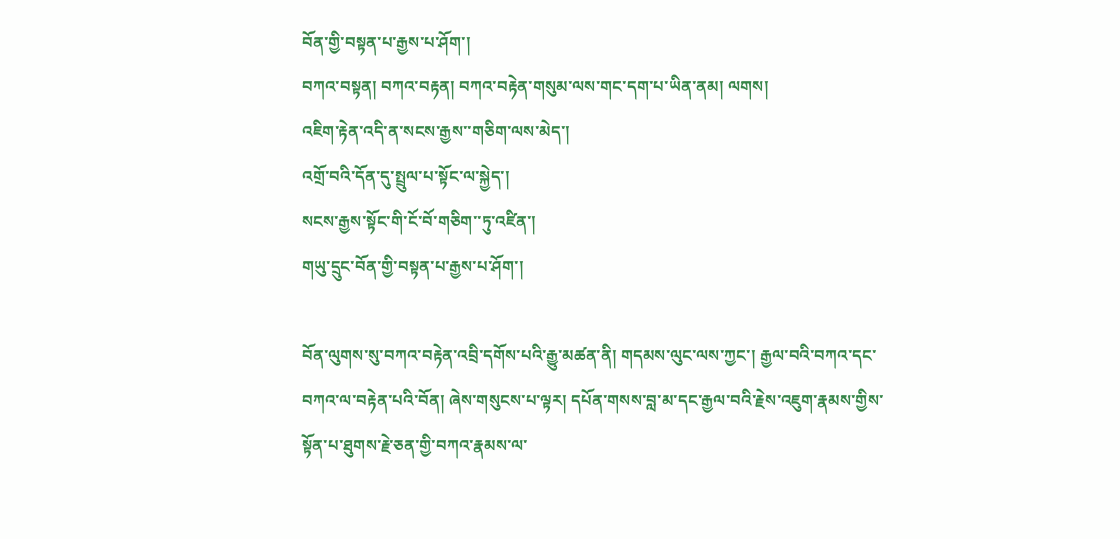བོན་གྱི་བསྟན་པ་རྒྱས་པ་ཤོག་།
བཀའ་བསྟན། བཀའ་བརྟན། བཀའ་བརྟེན་གསུམ་ལས་གང་དག་པ་ཡིན་ནམ། ལགས།
འཇིག་རྟེན་འདི་ན་སངས་རྒྱས་་གཅིག་ལས་མེད་།
འགྲོ་བའི་དོན་དུ་སྤྲུལ་པ་སྟོང་ལ་སྐྱེད་།
སངས་རྒྱས་སྟོང་གི་ངོ་བོ་གཅིག་་ཏུ་འཛིན་།
གཡུ་དྲུང་བོན་གྱི་བསྟན་པ་རྒྱས་པ་ཤོག་།

བོན་ལུགས་སུ་བཀའ་བརྟེན་འབྲི་དགོས་པའི་རྒྱུ་མཚན་ནི། གདམས་ལུང་ལས་ཀྱང་། རྒྱལ་བའི་བཀའ་དང་བཀའ་ལ་བརྟེན་པའི་བོན། ཞེས་གསུངས་པ་ལྟར། དཔོན་གསས་བླ་མ་དང་རྒྱལ་བའི་རྗེས་འཇུག་རྣམས་གྱིས་སྟོན་པ་ཐུགས་རྗེ་ཅན་གྱི་བཀའ་རྣམས་ལ་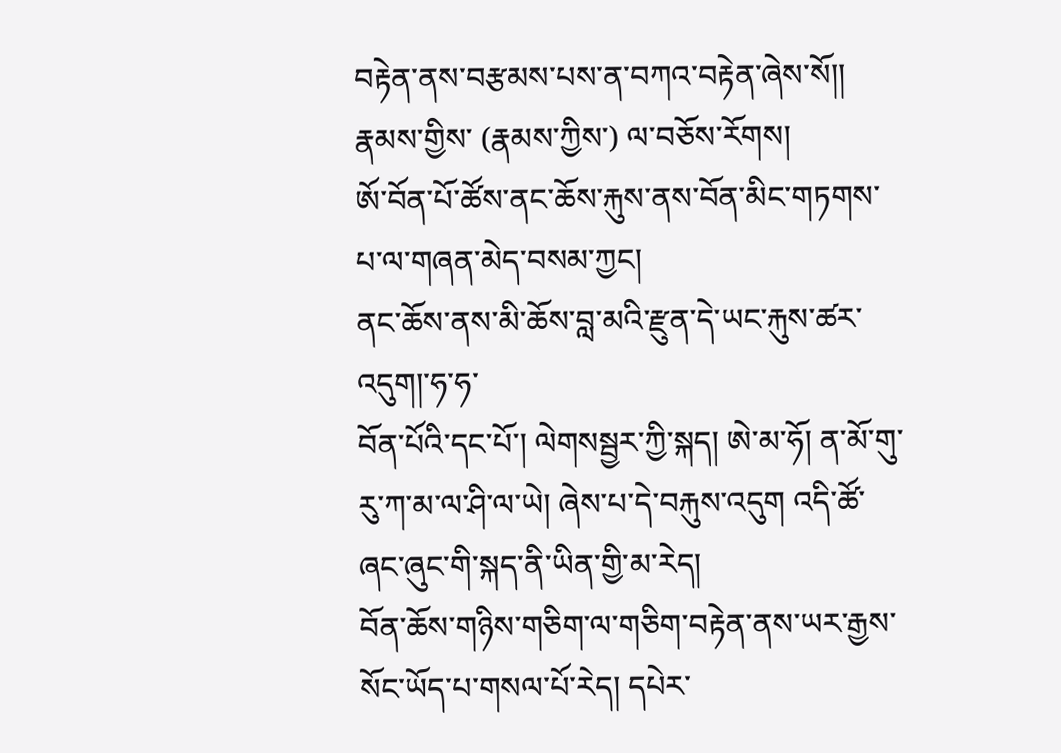བརྟེན་ནས་བརྩམས་པས་ན་བཀའ་བརྟེན་ཞེས་སོ།།
རྣམས་གྱིས་ (རྣམས་ཀྱིས་) ལ་བཅོས་རོགས།
ཨོ་བོན་པོ་ཚོས་ནང་ཆོས་རྐུས་ནས་བོན་མིང་གཏགས་པ་ལ་གཞན་མེད་བསམ་ཀྱང།
ནང་ཆོས་ནས་མི་ཆོས་བླ་མའི་རྫུན་དེ་ཡང་རྐུས་ཚར་འདུག།་ཧ་ཧ་
བོན་པོའི་དང་པོ་། ལེགསསྦྱར་ཀྱི་སྐད། ཨེ་མ་ཧོ། ན་མོ་གུ་རུ་ཀ་མ་ལ་ཤི་ལ་ཡེ། ཞེས་པ་དེ་བརྐུས་འདུག འདི་ཚོ་ཞང་ཞུང་གི་སྐད་ནི་ཡིན་གྱི་མ་རེད།
བོན་ཆོས་གཉིས་གཅིག་ལ་གཅིག་བརྟེན་ནས་ཡར་རྒྱས་སོང་ཡོད་པ་གསལ་པོ་རེད། དཔེར་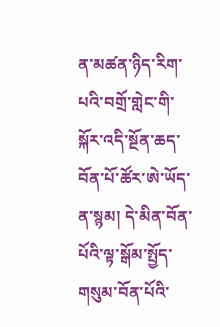ན་མཚན་ཉིད་རིག་པའི་བགྲོ་གླེང་གི་སྐོར་འདི་སྔོན་ཆད་བོན་པོ་ཚོར་ཨེ་ཡོད་ན་སྙམ། དེ་མིན་བོན་པོའི་ལྟ་སྒོམ་སྤྱོད་གསུམ་བོན་པོའི་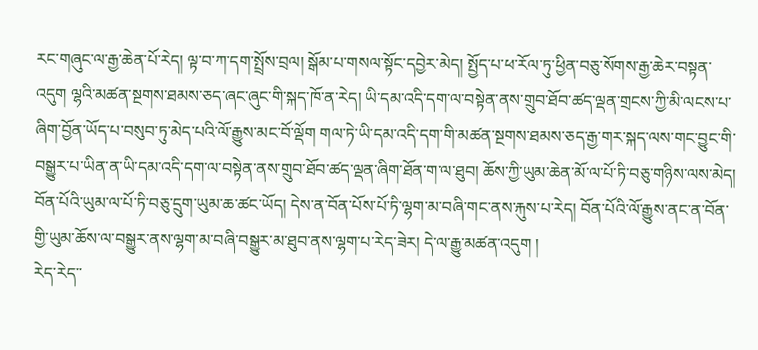རང་གཞུང་ལ་རྒྱ་ཆེན་པོ་རེད། ལྟ་བ་ཀ་དག་སྤྲོས་བྲལ། སྒོམ་པ་གསལ་སྟོང་དབྱེར་མེད། སྤྱོད་པ་ཕ་རོལ་ཏུ་ཕྱིན་བཅུ་སོགས་རྒྱ་ཆེར་བསྟན་འདུག ལྷའི་མཚན་སྔགས་ཐམས་ཅད་ཞང་ཞུང་གི་སྐད་ཁོ་ན་རེད། ཡི་དམ་འདི་དག་ལ་བསྟེན་ནས་གྲུབ་ཐོབ་ཚད་ལྡན་གྲངས་ཀྱི་མི་ལངས་པ་ཞིག་བྱོན་ཡོད་པ་བསུབ་ཏུ་མེད་པའི་ལོ་རྒྱུས་མང་བོ་ལྡོག གལ་ཏེ་ཡི་དམ་འདི་དག་གི་མཚན་སྔགས་ཐམས་ཅད་རྒྱ་གར་སྐད་ལས་གང་བྱུང་གི་བསྒྱུར་པ་ཡིན་ན་ཡི་དམ་འདི་དག་ལ་བསྟེན་ནས་གྲུབ་ཐོབ་ཚད་ལྡན་ཞིག་ཐོན་ག་ལ་ཐུབ། ཆོས་ཀྱི་ཡུམ་ཆེན་མོ་ལ་པོ་ཏི་བཅུ་གཉིས་ལས་མེད། བོན་པོའི་ཡུམ་ལ་པོ་ཏི་བཅུ་དྲུག་ཡུམ་ཆ་ཚང་ཡོད། དེས་ན་བོན་པོས་པོ་ཏི་ལྷག་མ་བཞི་གང་ནས་རྐུས་པ་རེད། བོན་པོའི་ལོ་རྒྱུས་ནང་ན་བོན་གྱི་ཡུམ་ཆོས་ལ་བསྒྱུར་ནས་ལྷག་མ་བཞི་བསྒྱུར་མ་ཐུབ་ནས་ལྷག་པ་རེད་ཟེར། དེ་ལ་རྒྱུ་མཚན་འདུག །
རེད་རེད་་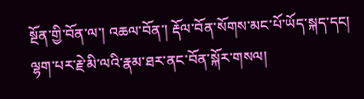སྔོན་གྱི་བོན་ལ་། འཆལ་བོན་། རྡོལ་བོན་སོགས་མང་པོ་ཡོད་སྐད་དང། ལྷག་པར་རྗེ་མི་ལའི་རྣམ་ཐར་ནང་བོན་སྐོར་གསལ།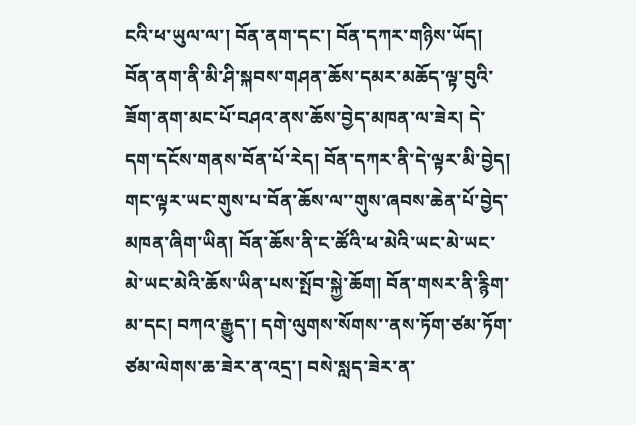ངའི་ཕ་ཡུལ་ལ་། བོན་ནག་དང་། བོན་དཀར་གཉིས་ཡོད། བོན་ནག་ནི་མི་ཤི་སྐབས་གཤན་ཆོས་དམར་མཆོད་ལྟ་བུའི་ཟོག་ནག་མང་པོ་བཤའ་ནས་ཆོས་བྱེད་མཁན་ལ་ཟེར། དེ་དག་དངོས་གནས་བོན་པོ་རེད། བོན་དཀར་ནི་དེ་ལྟར་མི་བྱེད། གང་ལྟར་ཡང་གུས་པ་བོན་ཆོས་ལ་་གུས་ཞབས་ཆེན་པོ་བྱེད་མཁན་ཞིག་ཡིན། བོན་ཆོས་ནི་ང་ཚོའི་ཕ་མེའི་ཡང་མེ་ཡང་མེ་ཡང་མེའི་ཆོས་ཡིན་པས་སྤོབ་སྐྱེ་ཆོག། བོན་གསར་ནི་རྙིག་མ་དང། བཀའ་རྒྱུད་། དགེ་ལུགས་སོགས་་ནས་ཏོག་ཙམ་ཏོག་ཙམ་ལེགས་ཆ་ཟེར་ན་འདྲ་། བསེ་སླད་ཟེར་ན་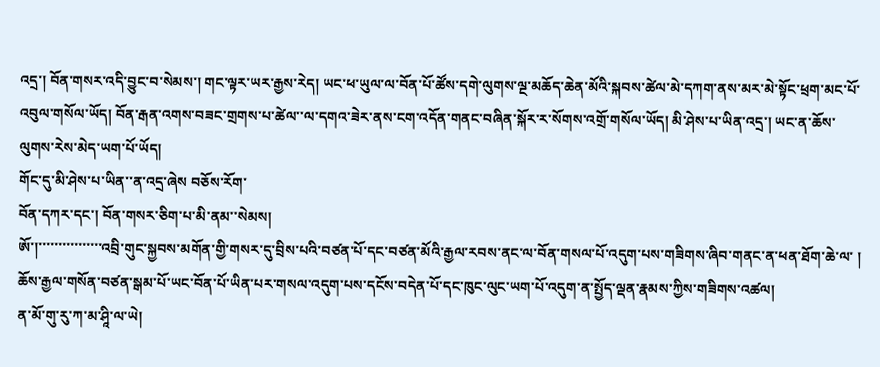འདྲ་། བོན་གསར་འདི་བྱུང་བ་སེམས་། གང་ལྟར་ཡར་རྒྱས་རེད། ཡང་ཕ་ཡུལ་ལ་བོན་པོ་ཚོས་དགེ་ལུགས་ལྔ་མཆོད་ཆེན་མོའི་སྐབས་ཚེལ་མེ་དཀག་ནས་མར་མེ་སྟོང་ཕྲག་མང་པོ་འབུལ་གསོལ་ཡོད། བོན་རྒན་འགས་བཟང་གྲགས་པ་ཚེལ་་ལ་དགའ་ཟེར་ནས་ངག་འདོན་གནང་བཞིན་སྐོར་ར་སོགས་འགྲོ་གསོལ་ཡོད། མི་ཤེས་པ་ཡིན་འདྲ་། ཡང་ན་ཆོས་ལུགས་རེས་མེད་ཡག་པོ་ཡོད།
གོང་དུ་མི་ཤེས་པ་ཡིན་་ན་འདྲ་ཞེས བཅོས་རོག་
བོན་དཀར་དང་། བོན་གསར་ཅིག་པ་མི་ནམ་་སེམས།
ཨོ་།་་་་་་་་་་་་་་་་འབྲི་གུང་སྐྱབས་མགོན་གྱི་གསར་དུ་བྲིས་པའི་བཙན་པོ་དང་བཙན་མོའི་རྒྱལ་རབས་ནང་ལ་བོན་གསལ་པོ་འདུག་པས་གཟིགས་ཞིབ་གནང་ན་ཕན་ཐོག་ཆེ་ལ་ ། ཆོས་རྒྱལ་གསོན་བཙན་སྒམ་པོ་ཡང་བོན་པོ་ཡིན་པར་གསལ་འདུག་པས་དངོས་བདེན་པོ་དང་ཁུང་ལུང་ཡག་པོ་འདུག་ན་སྤྱོད་ལྡན་རྣམས་ཀྱིས་གཟིགས་འཚལ།
ན་མོ་གུ་རུ་ཀ་མ་ཤཱི་ལ་ཡེ།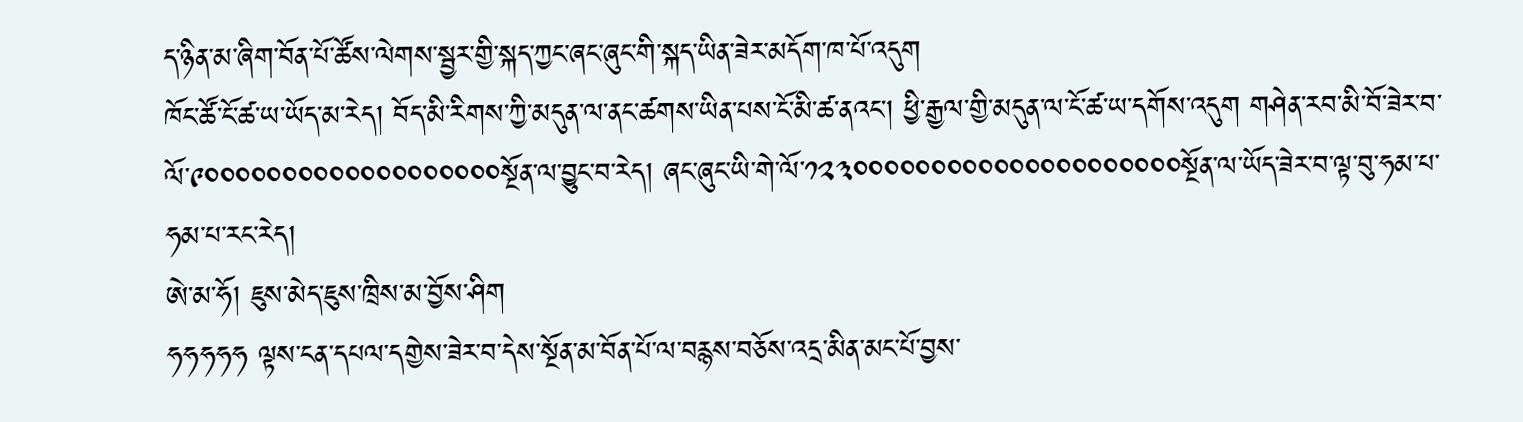ད་ཉིན་མ་ཞིག་བོན་པོ་ཚོས་ལེགས་སྦྱར་གྱི་སྐད་ཀྱང་ཞང་ཞུང་གི་སྐད་ཡིན་ཟེར་མདོག་ཁ་པོ་འདུག
ཁོང་ཚོ་ངོ་ཚ་ཡ་ཡོད་མ་རེད། བོད་མི་རིགས་ཀྱི་མདུན་ལ་ནང་ཚགས་ཡིན་པས་ངོ་མི་ཚ་ནའང་། ཕྱི་རྒྱལ་གྱི་མདུན་ལ་ངོ་ཚ་ཡ་དགོས་འདུག གཤེན་རབ་མི་བོ་ཟེར་བ་ལོ་༩༠༠༠༠༠༠༠༠༠༠༠༠༠༠༠༠༠༠༠སྔོན་ལ་བྱུང་བ་རེད། ཞང་ཞུང་ཡི་གེ་ལོ་༡༢༣༠༠༠༠༠༠༠༠༠༠༠༠༠༠༠༠༠༠༠༠༠སྔོན་ལ་ཡོད་ཟེར་བ་ལྟ་བུ་ཧམ་པ་ཧམ་པ་རང་རེད།
ཨེ་མ་ཧོ། ཇུས་མེད་ཇུས་ཁྲིས་མ་བྱོས་ཤིག
ཧཧཧཧཧ ལྟས་ངན་དཔལ་དགྱེས་ཟེར་བ་དེས་སྔོན་མ་བོན་པོ་ལ་བརྙས་བཅོས་འདྲ་མིན་མང་པོ་བྱས་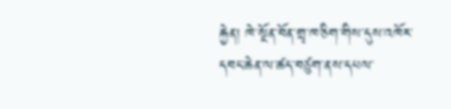རྐྱེན། ཁེ་སྔོན་བོན་གྲྭ་ཁ་ཅིག་གིས་དུས་འཁོར་དབང་ཆེན་ལ་ཚད་བཙུག་ནས་དཔལ་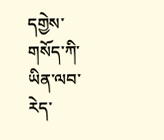དགྱེས་གསོད་ཀི་ཡིན་ལབ་རེད་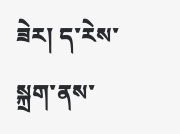ཟེར། ད་རེས་སྐྲག་ནས་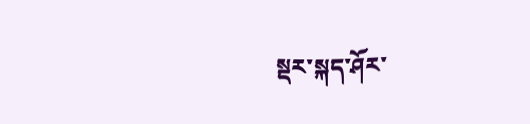སྡར་སྐད་ཤོར་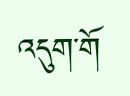འདུག་གོ